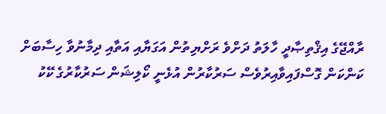ރާއްޖޭގެ އިޤްތިޞާދީ ހާލަތު ދަށްވެ ރަށްޔިތުން އަގަޔާއި އަތާއި ދިމާނުވާ ހިސާބަށް ކަންކަން ގޮސްފައިވާއިރުވެސް ސަރުކާރުން އުޅެނީ ކޯލިޝަން ސަރުކާރުގެ ކޭކު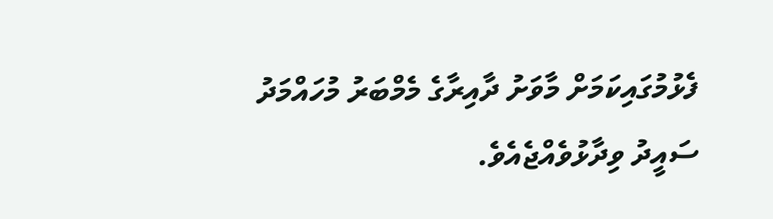ފެޅުމުގައިކަމަށް މާވަށު ދާއިރާގެ މެމްބަރު މުހައްމަދު ސައީދު ވިދާޅުވެއްޖެއެވެ.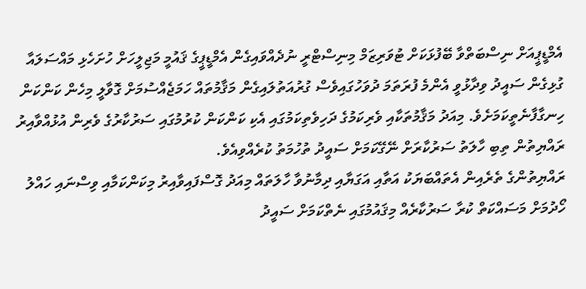އެމްޑީޕީއަށް ނިސްބަތްވާ ބޭފުޅަކަށް ޓުވަރިޒަމް މިނިސްޓްރީ ނުދެއްވައިގެން އެމްޑީޕީގެ ޤައުމީ މަޖިލީހަށް ހުށަހެޅި މައްސަލައާ ގުޅިގެން ސައީދު ވިދާޅުވީ އެންމެ ފުރަތަމަ ދުވަހުގައިވެސް ގުރުއަތުލައިގެން މަޤާމުތައް ހަމަޖެއްސުމަށް ގޮވާލީ މިހެން ކަންކަން ހިނގާފާނެތީކަމަށެވެ. މިއަދު މަޤާމުތަކާއި ވެރިކަމުގެ ދަހިވެތިކަމުގައި އެކި ކަންކަން ކުރުމުގައި ސަރުކާރުގެ ވެރިން އުޅުއްވާއިރު ރައްޔިތުން ތިބި ހާލަތު ސަރުކާރަށް ނޭގޭކަމަށް ސައީދު ތުހުމަތު ކުރެއްވިއެވެ.
ރައްޔިތުންގެ ތެރެއިން އެތައްބަޔަކު އަތާއި އަގަޔާއި ދިމާނުވާ ހާލަތައް މިއަދު ގޮސްފައިވާއިރު މިކަންކަމާއި ވިސްނައި ހައްލު ހޯދުމަށް މަސައްކަތް ކުރާ ސަރުކާރެއް މިޤައުމުގައި ނެތްކަމަށް ސައީދު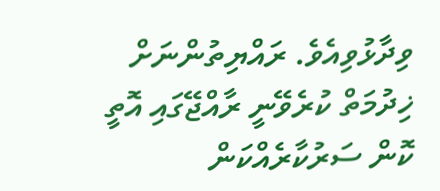ވިދާޅުވިއެވެ. ރައްޔިތުންނަށް ޚިދުމަތް ކުރެވޭނީ ރާއްޖޭގައި އޮތީ ކޮން ސަރުކާރެއްކަން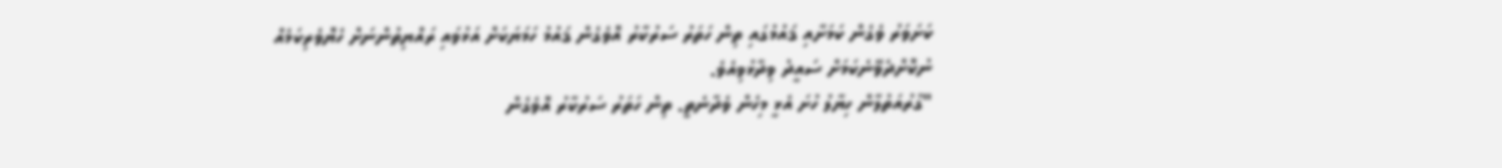ކަށަވަރު ވެގެން ކަމަށާއި ޤައުމުގައި ތިން ހަތަރު ސަރުކާރު އޮވެގެން ޤައުމު ހަމަޔަކަށް އަޅުވައި ރައްޔިތުންނަށް ހެޔޮވެރިކަމެއް ނުކޮށްދެވޭނެކަމަށް ސައީދު ވިދާޅުވިއެވެ.
"ގުރުއަތުލާން ހިޔާލު ހުށަ އެޅީ މިހެން ވެދާނެތީ. ތިން ހަތަރު ސަރުކާރު އޮވެގެން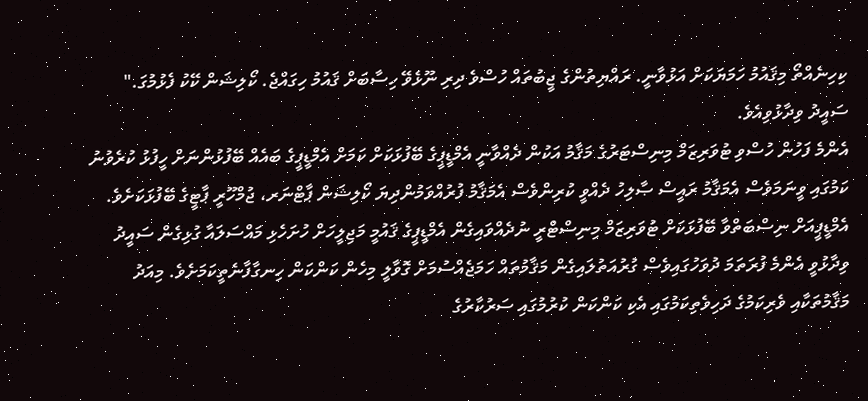ކިހިނެއްތޯ މިޤައުމު ހަމަޔަކަށް އަޅުވާނީ. ރައްޔިތުންގެ ޖީބުތައް ހުސްވެ ދިރި ނޫޅެވޭ ހިސާބަށް ޤައުމު ހިގައްޖެ. ކޯލިޝަން ކޭކު ފެޅުމުގަ." ސައީދު ވިދާޅުވިއެވެ.
އެންމެ ފަހުން ހުސްވި ޓުވަރިޒަމް މިނިސްޓަރުގެ މަޤާމު އަކުން ދެއްވާނީ އެމްޑީޕީގެ ބޭފުޅަކަށް ކަމަށް އެމްޑީޕީގެ ބައެއް ބޭފުޅުންނަށް ހީފުޅު ކުރެވުނު ކަމުގައި ވީނަމަވެސް އެމަޤާމު ރައީސް ޞާލިހު ދެއްވީ ކުރިންވެސް އެމަޤާމު ފުރުއްވަމުންދިޔަ ކޯލިޝަން ޕާޓްނަރ، ޖުމްހޫރީ ޕާޓީގެ ބޭފުޅަކަށެވެ.
އެމްޑީޕީއަށް ނިސްބަތްވާ ބޭފުޅަކަށް ޓުވަރިޒަމް މިނިސްޓްރީ ނުދެއްވައިގެން އެމްޑީޕީގެ ޤައުމީ މަޖިލީހަށް ހުށަހެޅި މައްސަލައާ ގުޅިގެން ސައީދު ވިދާޅުވީ އެންމެ ފުރަތަމަ ދުވަހުގައިވެސް ގުރުއަތުލައިގެން މަޤާމުތައް ހަމަޖެއްސުމަށް ގޮވާލީ މިހެން ކަންކަން ހިނގާފާނެތީކަމަށެވެ. މިއަދު މަޤާމުތަކާއި ވެރިކަމުގެ ދަހިވެތިކަމުގައި އެކި ކަންކަން ކުރުމުގައި ސަރުކާރުގެ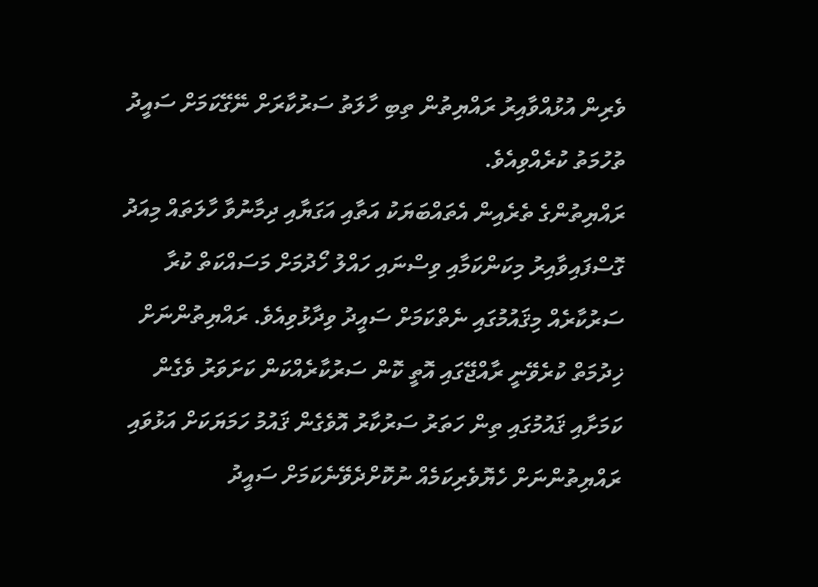ވެރިން އުޅުއްވާއިރު ރައްޔިތުން ތިބި ހާލަތު ސަރުކާރަށް ނޭގޭކަމަށް ސައީދު ތުހުމަތު ކުރެއްވިއެވެ.
ރައްޔިތުންގެ ތެރެއިން އެތައްބަޔަކު އަތާއި އަގަޔާއި ދިމާނުވާ ހާލަތައް މިއަދު ގޮސްފައިވާއިރު މިކަންކަމާއި ވިސްނައި ހައްލު ހޯދުމަށް މަސައްކަތް ކުރާ ސަރުކާރެއް މިޤައުމުގައި ނެތްކަމަށް ސައީދު ވިދާޅުވިއެވެ. ރައްޔިތުންނަށް ޚިދުމަތް ކުރެވޭނީ ރާއްޖޭގައި އޮތީ ކޮން ސަރުކާރެއްކަން ކަށަވަރު ވެގެން ކަމަށާއި ޤައުމުގައި ތިން ހަތަރު ސަރުކާރު އޮވެގެން ޤައުމު ހަމަޔަކަށް އަޅުވައި ރައްޔިތުންނަށް ހެޔޮވެރިކަމެއް ނުކޮށްދެވޭނެކަމަށް ސައީދު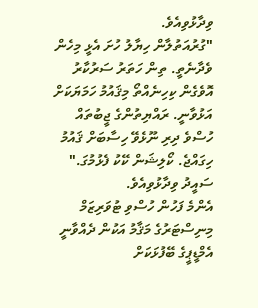ވިދާޅުވިއެވެ.
"ގުރުއަތުލާން ހިޔާލު ހުށަ އެޅީ މިހެން ވެދާނެތީ. ތިން ހަތަރު ސަރުކާރު އޮވެގެން ކިހިނެއްތޯ މިޤައުމު ހަމަޔަކަށް އަޅުވާނީ. ރައްޔިތުންގެ ޖީބުތައް ހުސްވެ ދިރި ނޫޅެވޭ ހިސާބަށް ޤައުމު ހިގައްޖެ. ކޯލިޝަން ކޭކު ފެޅުމުގަ." ސައީދު ވިދާޅުވިއެވެ.
އެންމެ ފަހުން ހުސްވި ޓުވަރިޒަމް މިނިސްޓަރުގެ މަޤާމު އަކުން ދެއްވާނީ އެމްޑީޕީގެ ބޭފުޅަކަށް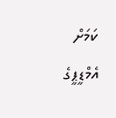ކަމަށް އެމްޑީޕީގެ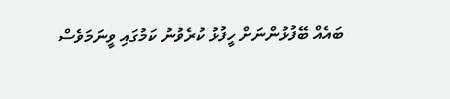ބައެއް ބޭފުޅުންނަށް ހީފުޅު ކުރެވުނު ކަމުގައި ވީނަމަވެސް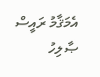އެމަޤާމު ރައީސް ޞާލިހު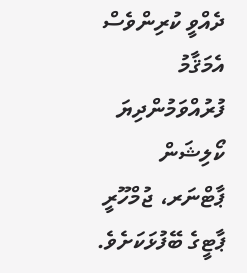ދެއްވީ ކުރިންވެސް އެމަޤާމު ފުރުއްވަމުންދިޔަ ކޯލިޝަން ޕާޓްނަރ، ޖުމްހޫރީ ޕާޓީގެ ބޭފުޅަކަށެވެ.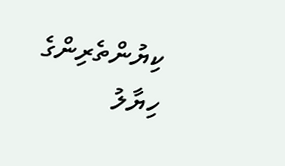ކިޔުންތެރިންގެ ހިޔާލު